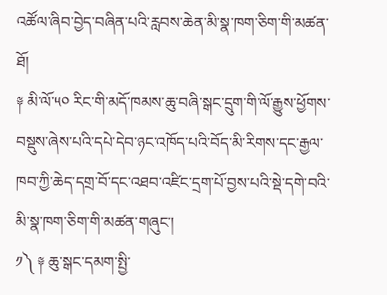འཚོལ་ཞིབ་བྱེད་བཞིན་པའི་རླབས་ཆེན་མི་སྣ་ཁག་ཅིག་གི་མཚན་ཐོ།
༈ མི་ལོ་༥༠ རིང་གི་མདོ་ཁམས་ཆུ་བཞི་སྒང་དྲུག་གི་ལོ་རྒྱུས་ཕྱོགས་བསྡུས་ཞེས་པའི་དཔེ་དེབ་ཉང་འཁོད་པའི་བོད་མི་རིགས་དང་རྒྱལ་ཁབ་ཀྱི་ཆེད་དགྲ་བོ་དང་འཐབ་འཛིང་དྲག་པོ་བྱས་པའི་སྡེ་དགེ་བའི་མི་སྣ་ཁག་ཅིག་གི་མཚན་གཞུང་།
༡༽ ༈ ཆུ་སྒང་དམག་སྤྱི་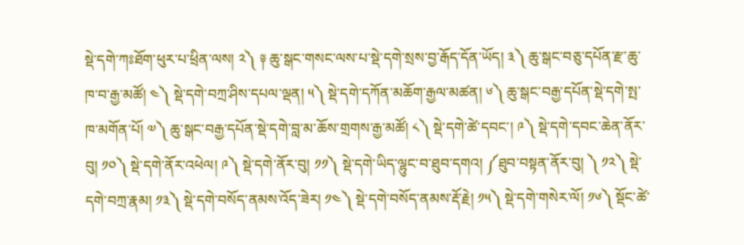སྡེ་དགེ་ཀཿཐོག་ཕུར་པ་ཕྲིན་ལས། ༢༽ ༈ ཆུ་སྒང་གསང་ལས་པ་སྡེ་དགེ་སྲས་བྱ་རྒོད་དོན་ཡོད། ༣༽ ཆུ་སྒང་བཅུ་དཔོན་རྫ་ཆུ་ཁ་བ་རྒྱ་མཚོ། ༤༽ སྡེ་དགེ་བཀྲ་ཤིས་དཔལ་ལྡན། ༥༽ སྡེ་དགེ་དཀོན་མཆོག་རྒྱལ་མཚན། ༦༽ ཆུ་སྒང་བརྒྱ་དཔོན་སྡེ་དགེ་སྤ་ཁ་མགོན་པོ། ༧༽ ཆུ་སྒང་བརྒྱ་དཔོན་སྡེ་དགེ་བླ་མ་ཆོས་གྲགས་རྒྱ་མཚོ། ༨༽ སྡེ་དགེ་ཚེ་དབང་། ༩༽ སྡེ་དགེ་དབང་ཆེན་ནོར་བུ། ༡༠༽ སྡེ་དགེ་ནོར་འཕེལ། ༩༽ སྡེ་དགེ་ནོར་བུ། ༡༡༽ སྡེ་དགེ་ཡིད་ལྷུང་བ་ཐུབ་དགའ། ༼ཐུབ་བསྟན་ནོར་བུ། ༽ ༡༢༽ སྡེ་དགེ་བཀྲ་རྣམ། ༡༣༽ སྡེ་དགེ་བསོད་ནམས་འོད་ཟེར། ༡༤༽ སྡེ་དགེ་བསོད་ནམས་རྡོ་རྗེ། ༡༥༽ སྡེ་དགེ་གསེར་ལོ། ༡༦༽ སྡོང་ཚེ་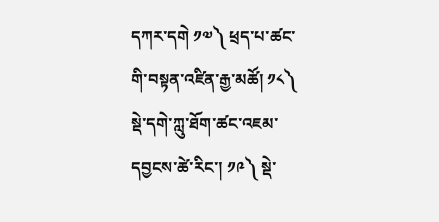དཀར་དགེ ༡༧༽ ཕྲད་པ་ཚང་གི་བསྟན་འཛིན་རྒྱ་མཚོ། ༡༨༽ སྡེ་དགེ་ཀླུ་ཐོག་ཚང་འཇམ་དབྱངས་ཚེ་རིང་། ༡༩༽ སྡེ་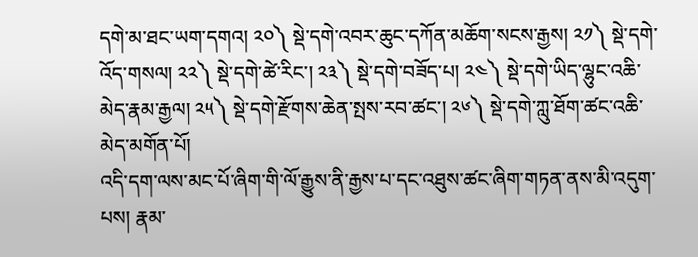དགེ་མ་ཐང་ཡག་དགའ། ༢༠༽ སྡེ་དགེ་འབར་ཆུང་དཀོན་མཆོག་སངས་རྒྱས། ༢༡༽ སྡེ་དགེ་འོད་གསལ། ༢༢༽ སྡེ་དགེ་ཚེ་རིང་། ༢༣༽ སྡེ་དགེ་བཟོད་པ། ༢༤༽ སྡེ་དགེ་ཡིད་ལྷུང་འཆི་མེད་རྣམ་རྒྱལ། ༢༥༽ སྡེ་དགེ་རྫོགས་ཆེན་སྤས་རབ་ཚང་། ༢༦༽ སྡེ་དགེ་ཀླུ་ཐོག་ཚང་འཆི་མེད་མགོན་པོ།
འདི་དག་ལས་མང་པོ་ཞིག་གི་ལོ་རྒྱུས་ནི་རྒྱས་པ་དང་འཐུས་ཚང་ཞིག་གཏན་ནས་མི་འདུག་པས། རྣམ་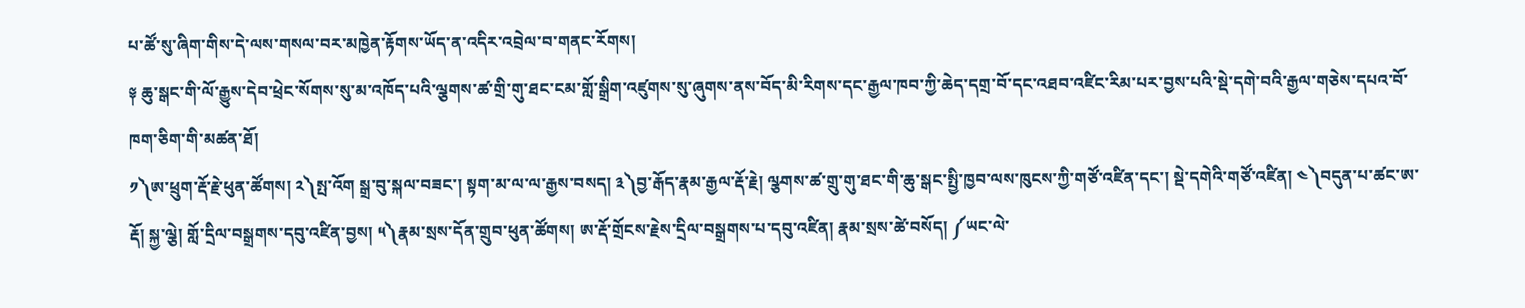པ་ཚོ་སུ་ཞིག་གིས་དེ་ལས་གསལ་བར་མཁྱེན་རྟོགས་ཡོད་ན་འདིར་འབྲེལ་བ་གནང་རོགས།
༈ ཆུ་སྒང་གི་ལོ་རྒྱུས་དེབ་ཕྲེང་སོགས་སུ་མ་འཁོད་པའི་ལྕགས་ཚ་གྲི་གུ་ཐང་ངམ་གློ་སྒྲིག་འཛུགས་སུ་ཞུགས་ནས་བོད་མི་རིགས་དང་རྒྱལ་ཁབ་ཀྱི་ཆེད་དགྲ་བོ་དང་འཐབ་འཛིང་རིམ་པར་བྱས་པའི་སྡེ་དགེ་བའི་རྒྱལ་གཅེས་དཔའ་བོ་ཁག་ཅིག་གི་མཚན་ཐོ།
༡༽ཨ་ཕྲུག་རྡོ་རྗེ་ཕུན་ཚོགས། ༢༽སྤ་འོག སྒྲ་བུ་སྐལ་བཟང་། སྟག་མ་ལ་ལ་རྒྱས་བསད། ༣༽བྱ་རྒོད་རྣམ་རྒྱལ་རྡོ་རྗེ། ལྩགས་ཚ་གྲུ་གུ་ཐང་གི་ཆུ་སྒང་སྤྱི་ཁྱབ་ལས་ཁུངས་ཀྱི་གཙོ་འཛིན་དང་། སྡེ་དགེའི་གཙོ་འཛིན། ༤༽བདུན་པ་ཚང་ཨ་རྡོ། སྐྱ་ལྕེ། གློ་དྲིལ་བསྒྲགས་དབུ་འཛིན་བྱས། ༥༽རྣམ་སྲས་དོན་གྲུབ་ཕུན་ཚོགས། ཨ་རྡོ་གྲོངས་རྗེས་དྲིལ་བསྒྲགས་པ་དབུ་འཛིན། རྣམ་སྲས་ཚེ་བསོད། ༼ཡང་ལེ་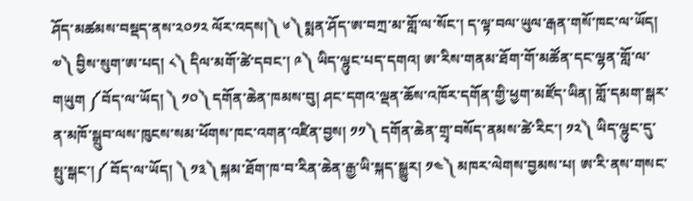ཤོད་མཚམས་བསྡད་ནས་༢༠༡༢ ལོར་འདས།༽ ༦༽ སྨན་ཤོད་ཨ་བཀྲ་མ་གློ་ལ་སོང་། ད་ལྟ་བལ་ཡུལ་རྒན་གསོ་ཁང་ལ་ཡོད། ༧༽ བྱིས་སུག་ཨ་པད། ༨༽ དིལ་མགོ་ཚེ་དབང་། ༩༽ ཡིད་ལྷུང་པད་དགའ། ཨ་རིས་གནམ་ཐོག་གོ་མཚོན་དང་ལྷན་གློ་ལ་གཡུག ༼བོད་ལ་ཡོད། ༽ ༡༠༽ དགོན་ཆེན་ཁམས་བུ། ཤང་དགའ་ལྡན་ཆོས་འཁོར་དགོན་གྱི་ཕྱག་མཛོད་ཡིན། གློ་དམག་སྒར་ན་མཁོ་སྒྲུབ་ལས་ཁུངས་སམ་ཕོགས་ཁང་འགན་འཛིན་བྱས། ༡༡༽ དགོན་ཆེན་གྲྭ་བསོད་ནམས་ཚེ་རིང་། ༡༢༽ ཡིད་ལྷུང་དུ་སྤུ་སྒང་།༼ བོད་ལ་ཡོད། ༽ ༡༣༽ སྐམ་ཐོག་ཁ་བ་རིན་ཆེན་རྒྱ་ཡི་སྐད་སྒྱུར། ༡༤༽ མཁར་ལེགས་བྱམས་པ། ཨ་རི་ནས་གསང་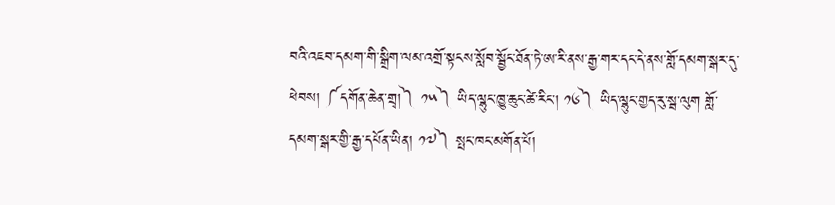བའི་འཇབ་དམག་གི་སྒྲིག་ལམ་འགྲོ་སྟངས་སློབ་སྦྱོང་ཐོན་ཏེ་ཨ་རི་ནས་རྒྱ་གར་དང་དེ་ནས་གློ་དམག་སྒར་དུ་ཕེབས། ༼དགོན་ཆེན་གྲྭ།༽ ༡༥༽ ཡིད་ལྷུང་ཁྱུ་ཆུང་ཚེ་རིང་། ༡༦༽ ཡིད་ལྷུང་གྱད་རུ་སྦ་ལུག གློ་དམག་སྒར་གྱི་རྒྱ་དཔོན་ཡིན། ༡༧༽ སྤང་ཁང་མགོན་པོ།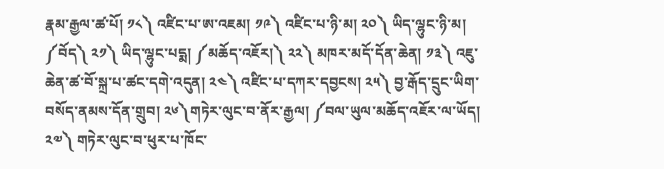རྣམ་རྒྱལ་ཚ་པོ། ༡༨༽ འཛིང་པ་ཨ་འཇམ། ༡༩༽ འཛིང་པ་ཉི་མ། ༢༠༽ ཡིད་ལྷུང་ཉི་མ། ༼བོད༽ ༢༡༽ ཡིད་ལྷུང་པདྨ། ༼མཆོད་འཇོར།༽ ༢༢༽ མཁར་མདོ་དོན་ཆེན། ༡༣༽ འཇུ་ཆེན་ཚ་བོ་སྐྲ་པ་ཚང་དགེ་འདུན། ༢༤༽ འཛིང་པ་དཀར་དབྱངས། ༢༥༽ བྱ་རྒོད་དྲུང་ཡིག་བསོད་ནམས་དོན་གྲུབ། ༢༦༽གཏེར་ལུང་བ་ནོར་རྒྱལ། ༼བལ་ཡུལ་མཆོད་འཇོར་ལ་ཡོད། ༢༧༽ གཏེར་ལུང་བ་ཕུར་པ་ཁོང་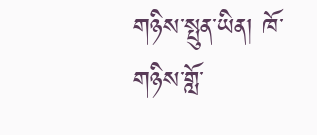གཉིས་སྤུན་ཡིན། ཁོ་གཉིས་གློ་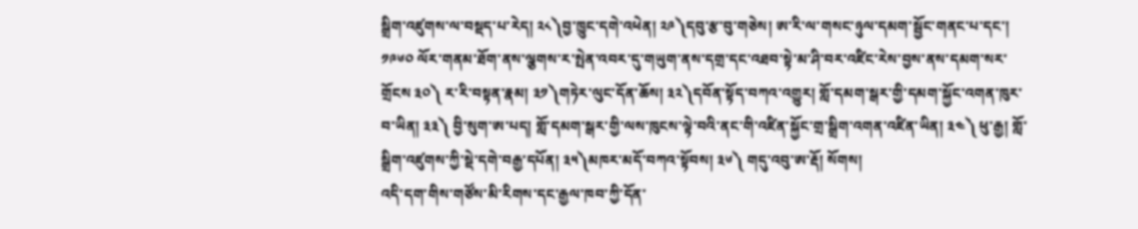སྒྲིག་འཛུགས་ལ་བསྡད་པ་རེད། ༢༨༽བྱ་ཁྱུང་དགེ་འཕེན། ༢༩༽དབུ་རྩ་བུ་གཅེས། ཨ་རི་ལ་གསང་ཉུལ་དམག་སྦྱོང་གནང་པ་དང་། ༡༩༦༠ ལོར་གནམ་ཐོག་ནས་ལྕགས་ར་སྤེན་འབར་དུ་གཡུག་ནས་དགྲ་དང་འཐབ་སྟེ་མ་ཤི་བར་འཛིང་རེས་བྱས་ནས་དམག་སར་གྲོངས ༣༠༽ ར་རི་བསྟན་རྣམ། ༣༡༽གཏེར་ལུང་དོན་ཆོས། ༣༢༽དབོན་སྟོད་བཀའ་འགྱུར། གློ་དམག་སྒར་གྱི་དམག་སྐྱོང་འགན་ཁུར་བ་ཡིན། ༣༣༽ བྱི་སུག་ཨ་པད། གློ་དམག་སྒར་གྱི་ལས་ཁུངས་ལྟེ་བའི་ནང་གི་འཛིན་སྐྱོང་གྲ་སྒྲིག་འགན་འཛིན་ཡིན། ༣༤༽ ཕུ་རྒྱ། གློ་སྒྲིག་འཛུགས་ཀྱི་སྡེ་དགེ་བརྒྱ་དཔོན། ༣༥༽མཁར་མདོ་བཀའ་སྟོབས། ༣༦༽ གདུ་འབུ་ཨ་རྡོ། སོགས།
འདི་དག་གིས་གཙོས་མི་རིགས་དང་རྒྱལ་ཁབ་ཀྱི་དོན་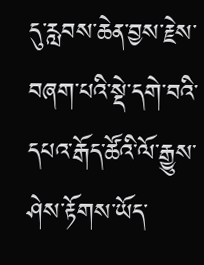དུ་རླབས་ཆེན་བྱས་རྗེས་བཞག་པའི་སྡེ་དགེ་བའི་དཔའ་རྒོད་ཚོའི་ལོ་རྒྱུས་ཤེས་རྟོགས་ཡོད་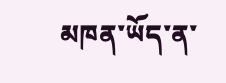མཁན་ཡོད་ན་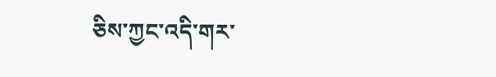ཅིས་ཀྱང་འདི་གར་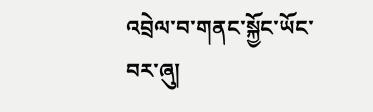འབྲེལ་བ་གནང་སྐྱོང་ཡོང་བར་ཞུ།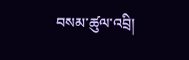བསམ་ཚུལ་འབྲི།